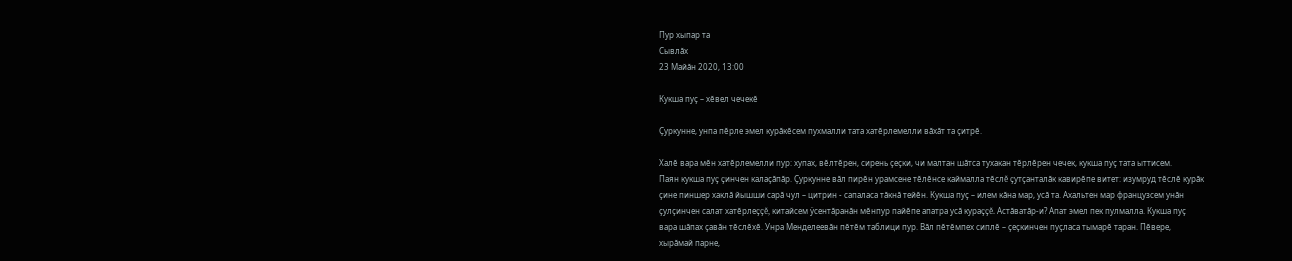Пур хыпар та
Сывлăх
23 Майӑн 2020, 13:00

Кукша пуç – хĕвел чечекĕ

Çуркунне, унпа пĕрле эмел курăкĕсем пухмалли тата хатĕрлемелли вăхăт та çитрĕ.

Халĕ вара мĕн хатĕрлемелли пур: хупах, вĕлтĕрен, сирень çеçки, чи малтан шăтса тухакан тĕрлĕрен чечек, кукша пуç тата ыттисем.
Паян кукша пуç çинчен калаçăпăр. Çуркунне вăл пирĕн урамсене тĕлĕнсе каймалла тĕслĕ çутçанталăк кавирĕпе витет: изумруд тĕслĕ курăк çине пиншер хаклă йышши сарă чул – цитрин - сапаласа тăкнă тейĕн. Кукша пуç – илем кăна мар, усă та. Ахальтен мар французсем унăн çулçинчен салат хатĕрлеççĕ, китайсем ÿсентăранăн мĕнпур пайĕпе апатра усă кураççĕ. Астăватăр-и? Апат эмел пек пулмалла. Кукша пуç вара шăпах çавăн тĕслĕхĕ. Унра Менделеевăн пĕтĕм таблици пур. Вăл пĕтĕмпех сиплĕ – çеçкинчен пуçласа тымарĕ таран. Пĕвере, хырăмай парне,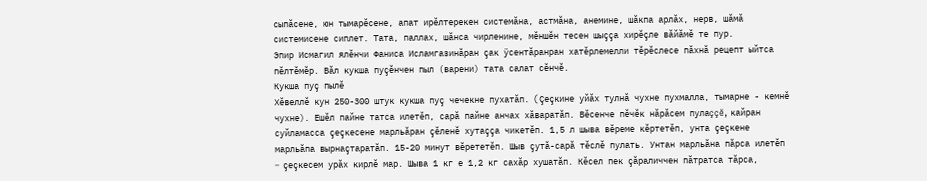сыпăсене, юн тымарĕсене, апат ирĕлтерекен системăна, астмăна, анемине, шăкпа арлăх, нерв, шăмă системисене сиплет. Тата, паллах, шăнса чирленине, мĕншĕн тесен шыççа хирĕçле вăйăмĕ те пур.
Эпир Исмагил ялĕнчи Фаниса Исламгазинăран çак ÿсентăранран хатĕрлемелли тĕрĕслесе пăхнă рецепт ыйтса пĕлтĕмĕр. Вăл кукша пуçĕнчен пыл (варени) тата салат сĕнчĕ.
Кукша пуç пылĕ
Хĕвеллĕ кун 250-300 штук кукша пуç чечекне пухатăп. (Çеçкине уйăх тулнă чухне пухмалла, тымарне - кемнĕ чухне). Ешĕл пайне татса илетĕп, сарă пайне анчах хăваратăп. Вĕсенче пĕчĕк нăрăсем пулаççĕ, кайран суйламасса çеçкесене марльăран çĕленĕ хутаççа чикетĕп. 1,5 л шыва вĕреме кĕртетĕп, унта çеçкене марльăпа вырнаçтаратăп. 15-20 минут вĕрететĕп. Шыв çутă-сарă тĕслĕ пулать. Унтан марльăна пăрса илетĕп – çеçкесем урăх кирлĕ мар. Шыва 1 кг е 1,2 кг сахăр хушатăп. Кĕсел пек çăраличчен пăтратса тăрса,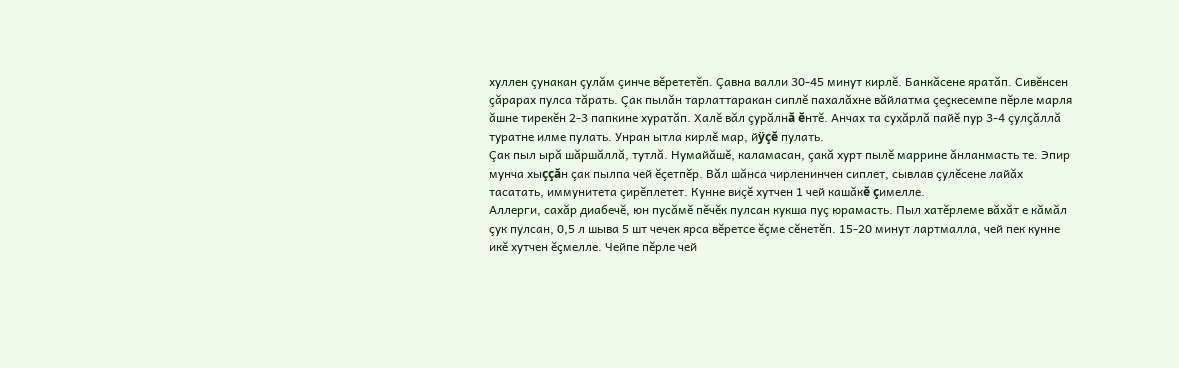хуллен çунакан çулăм çинче вĕрететĕп. Çавна валли 30-45 минут кирлĕ. Банкăсене яратăп. Сивĕнсен çăрарах пулса тăрать. Çак пылăн тарлаттаракан сиплĕ пахалăхне вăйлатма çеçкесемпе пĕрле марля ăшне тирекĕн 2-3 папкине хуратăп. Халĕ вăл çурăлнă ĕнтĕ. Анчах та сухăрлă пайĕ пур 3-4 çулçăллă туратне илме пулать. Унран ытла кирлĕ мар, йÿçĕ пулать.
Çак пыл ырă шăршăллă, тутлă. Нумайăшĕ, каламасан, çакă хурт пылĕ маррине ăнланмасть те. Эпир мунча хыççăн çак пылпа чей ĕçетпĕр. Вăл шăнса чирленинчен сиплет, сывлав çулĕсене лайăх тасатать, иммунитета çирĕплетет. Кунне виçĕ хутчен 1 чей кашăкĕ çимелле.
Аллерги, сахăр диабечĕ, юн пусăмĕ пĕчĕк пулсан кукша пуç юрамасть. Пыл хатĕрлеме вăхăт е кăмăл çук пулсан, 0,5 л шыва 5 шт чечек ярса вĕретсе ĕçме сĕнетĕп. 15-20 минут лартмалла, чей пек кунне икĕ хутчен ĕçмелле. Чейпе пĕрле чей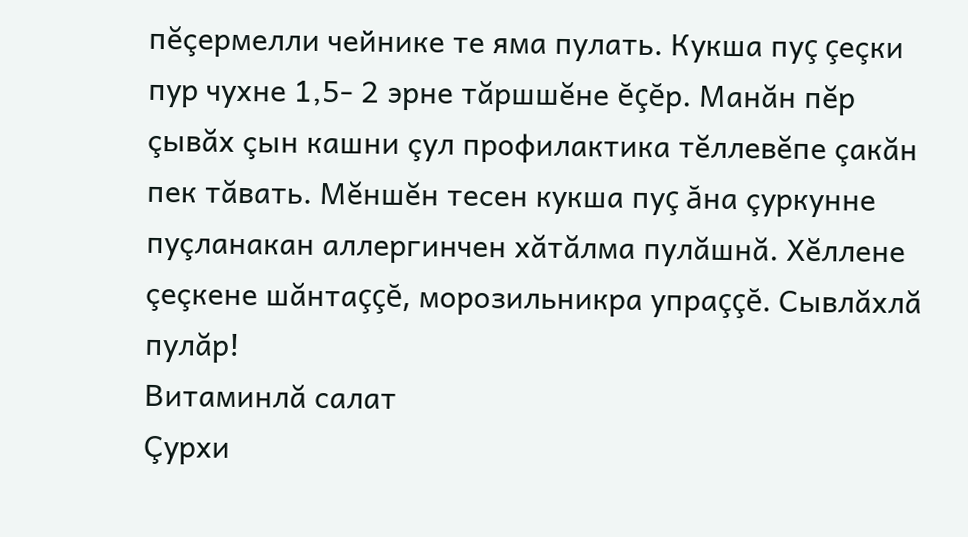пĕçермелли чейнике те яма пулать. Кукша пуç çеçки пур чухне 1,5- 2 эрне тăршшĕне ĕçĕр. Манăн пĕр çывăх çын кашни çул профилактика тĕллевĕпе çакăн пек тăвать. Мĕншĕн тесен кукша пуç ăна çуркунне пуçланакан аллергинчен хăтăлма пулăшнă. Хĕллене çеçкене шăнтаççĕ, морозильникра упраççĕ. Сывлăхлă пулăр!
Витаминлă салат
Çурхи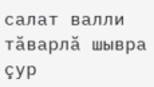салат валли тăварлă шывра çур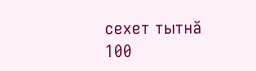сехет тытнă 100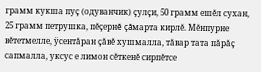грамм кукша пуç (одуванчик) çулçи, 50 грамм ешĕл сухан, 25 грамм петрушка, пĕçернĕ çăмарта кирлĕ. Мĕнпурне вĕтетмелле, ÿсентăран çăвĕ хушмалла, тăвар тата пăрăç сапмалла, уксус е лимон сĕткенĕ сирпĕтсе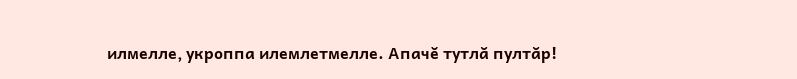илмелле, укроппа илемлетмелле. Апачĕ тутлă пултăр!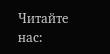Читайте нас: